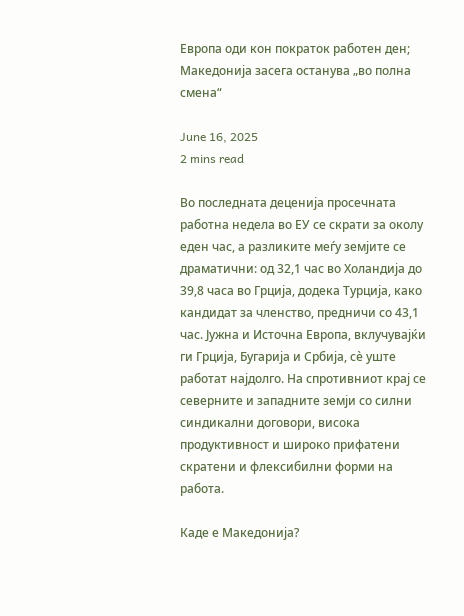Европа оди кон пократок работен ден; Македонија засега останува „во полна смена“

June 16, 2025
2 mins read

Во последната деценија просечната работна недела во ЕУ се скрати за околу еден час, а разликите меѓу земјите се драматични: од 32,1 час во Холандија до 39,8 часа во Грција, додека Турција, како кандидат за членство, предничи со 43,1 час. Јужна и Источна Европа, вклучувајќи ги Грција, Бугарија и Србија, сè уште работат најдолго. На спротивниот крај се северните и западните земји со силни синдикални договори, висока продуктивност и широко прифатени скратени и флексибилни форми на работа.

Каде е Македонија?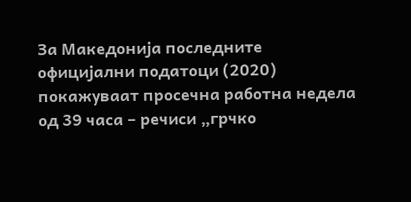За Македонија последните официјални податоци (2020) покажуваат просечна работна недела од 39 часа – речиси „грчко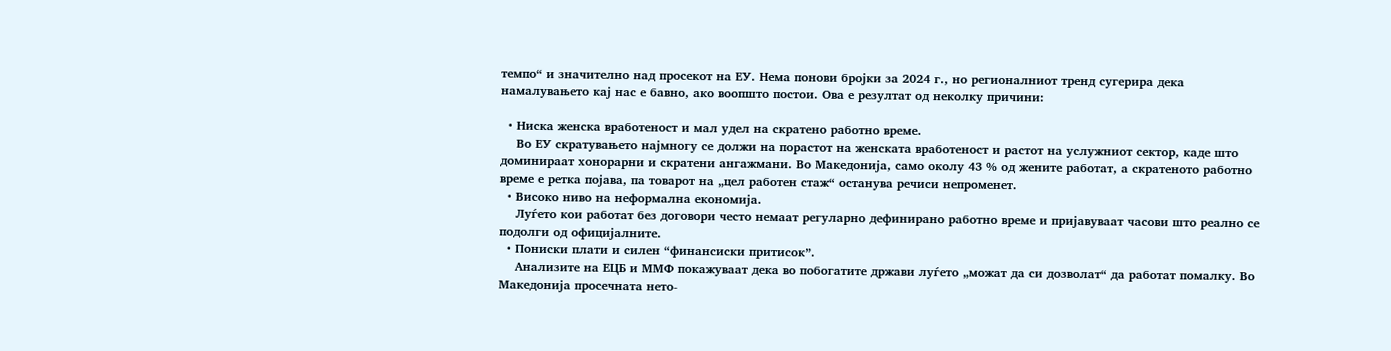темпо“ и значително над просекот на ЕУ. Нема понови бројки за 2024 г., но регионалниот тренд сугерира дека намалувањето кај нас е бавно, ако воопшто постои. Ова е резултат од неколку причини:

  • Ниска женска вработеност и мал удел на скратено работно време.
    Во ЕУ скратувањето најмногу се должи на порастот на женската вработеност и растот на услужниот сектор, каде што доминираат хонорарни и скратени ангажмани. Во Македонија, само околу 43 % од жените работат, а скратеното работно време е ретка појава, па товарот на „цел работен стаж“ останува речиси непроменет.
  • Високо ниво на неформална економија.
    Луѓето кои работат без договори често немаат регуларно дефинирано работно време и пријавуваат часови што реално се подолги од официјалните.
  • Пониски плати и силен “финансиски притисок”.
    Анализите на ЕЦБ и ММФ покажуваат дека во побогатите држави луѓето „можат да си дозволат“ да работат помалку. Во Македонија просечната нето-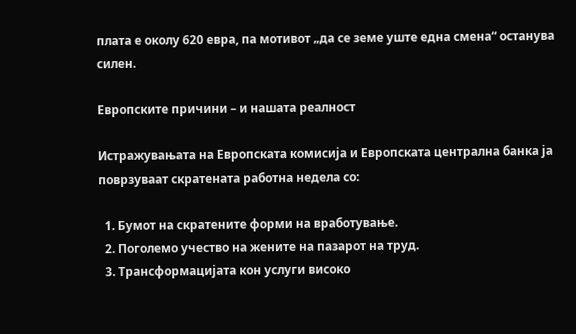плата е околу 620 евра, па мотивот „да се земе уште една смена“ останува силен.

Европските причини – и нашата реалност

Истражувањата на Европската комисија и Европската централна банка ја поврзуваат скратената работна недела со:

  1. Бумот на скратените форми на вработување.
  2. Поголемо учество на жените на пазарот на труд.
  3. Трансформацијата кон услуги високо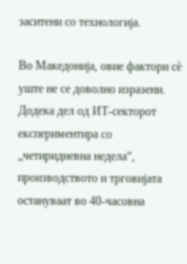заситени со технологија.

Во Македонија, овие фактори сè уште не се доволно изразени. Додека дел од ИТ-секторот експериментира со „четиридневна недела“, производството и трговијата остануваат во 40-часовна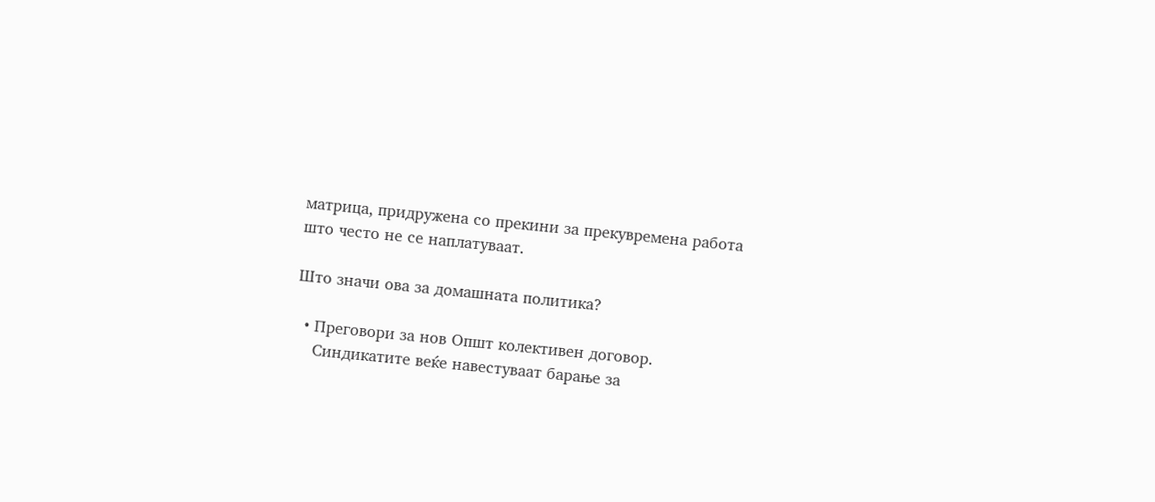матрица, придружена со прекини за прекувремена работа што често не се наплатуваат.

Што значи ова за домашната политика?

  • Преговори за нов Општ колективен договор.
    Синдикатите веќе навестуваат барање за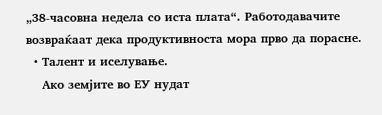„38-часовна недела со иста плата“. Работодавачите возвраќаат дека продуктивноста мора прво да порасне.
  • Талент и иселување.
    Ако земјите во ЕУ нудат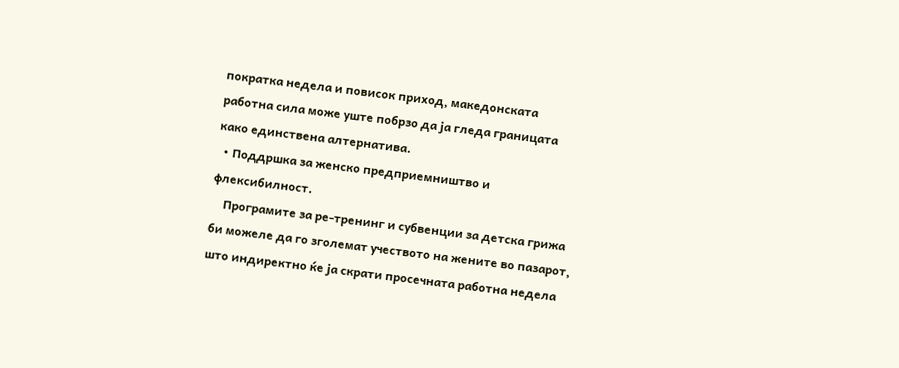пократка недела и повисок приход, македонската работна сила може уште побрзо да ја гледа границата како единствена алтернатива.
  • Поддршка за женско предприемништво и флексибилност.
    Програмите за ре-тренинг и субвенции за детска грижа би можеле да го зголемат учеството на жените во пазарот, што индиректно ќе ја скрати просечната работна недела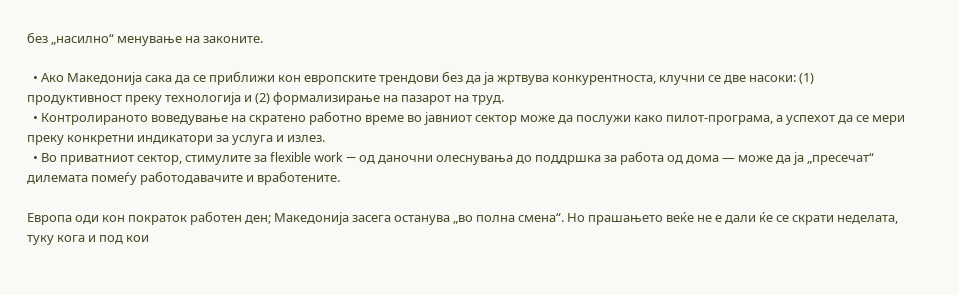без „насилно“ менување на законите.

  • Ако Македонија сака да се приближи кон европските трендови без да ја жртвува конкурентноста, клучни се две насоки: (1) продуктивност преку технологија и (2) формализирање на пазарот на труд.
  • Контролираното воведување на скратено работно време во јавниот сектор може да послужи како пилот-програма, а успехот да се мери преку конкретни индикатори за услуга и излез.
  • Во приватниот сектор, стимулите за flexible work — од даночни олеснувања до поддршка за работа од дома — може да ја „пресечат“ дилемата помеѓу работодавачите и вработените.

Европа оди кон пократок работен ден; Македонија засега останува „во полна смена“. Но прашањето веќе не е дали ќе се скрати неделата, туку кога и под кои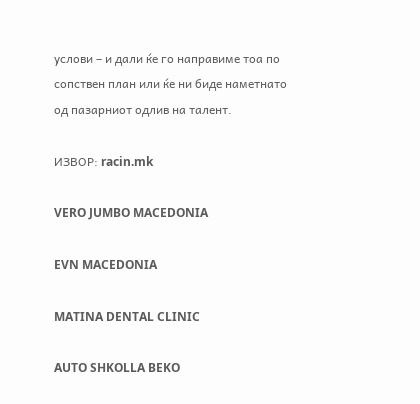услови – и дали ќе го направиме тоа по сопствен план или ќе ни биде наметнато од пазарниот одлив на талент.

ИЗВОР: racin.mk

VERO JUMBO MACEDONIA

EVN MACEDONIA

MATINA DENTAL CLINIC

AUTO SHKOLLA BEKO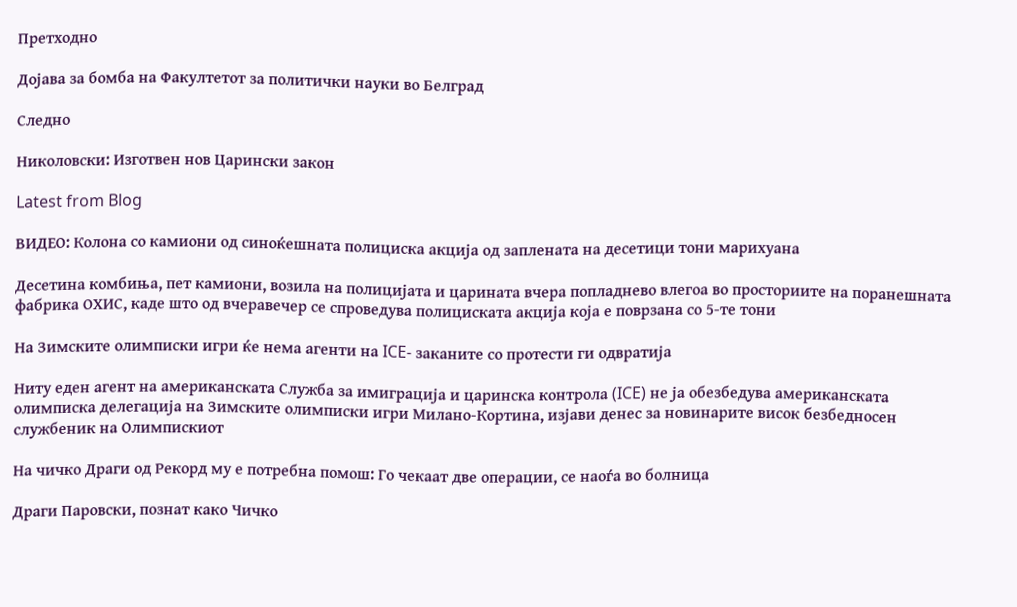Претходно

Дојава за бомба на Факултетот за политички науки во Белград

Следно

Николовски: Изготвен нов Царински закон

Latest from Blog

ВИДЕО: Колона со камиони од синоќешната полициска акција од заплената на десетици тони марихуана

Десетина комбиња, пет камиони, возила на полицијата и царината вчера попладнево влегоа во просториите на поранешната фабрика ОХИС, каде што од вчеравечер се спроведува полициската акција која е поврзана со 5-те тони

На Зимските олимписки игри ќе нема агенти на ICE- заканите со протести ги одвратија

Ниту еден агент на американската Служба за имиграција и царинска контрола (ICE) не ја обезбедува американската олимписка делегација на Зимските олимписки игри Милано-Кортина, изјави денес за новинарите висок безбедносен службеник на Олимпискиот

На чичко Драги од Рекорд му е потребна помош: Го чекаат две операции, се наоѓа во болница

Драги Паровски, познат како Чичко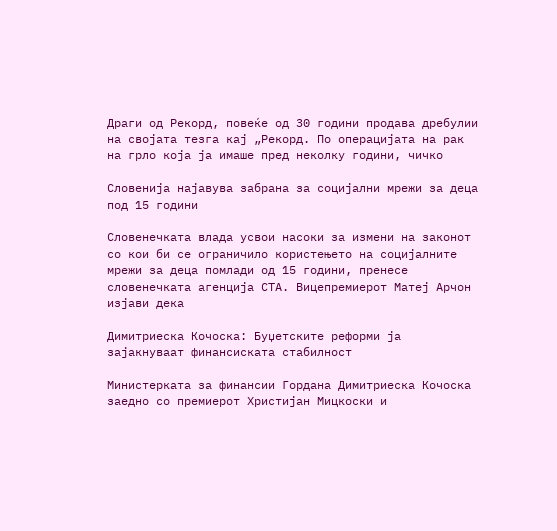Драги од Рекорд, повеќе од 30 години продава дребулии на својата тезга кај „Рекорд. По операцијата на рак на грло која ја имаше пред неколку години, чичко

Словенија најавува забрана за социјални мрежи за деца под 15 години

Словенечката влада усвои насоки за измени на законот со кои би се ограничило користењето на социјалните мрежи за деца помлади од 15 години, пренесе словенечката агенција СТА. Вицепремиерот Матеј Арчон изјави дека

Димитриеска Кочоска: Буџетските реформи ја зајакнуваат финансиската стабилност

Министерката за финансии Гордана Димитриеска Кочоска заедно со премиерот Христијан Мицкоски и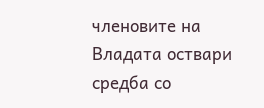членовите на Владата оствари средба со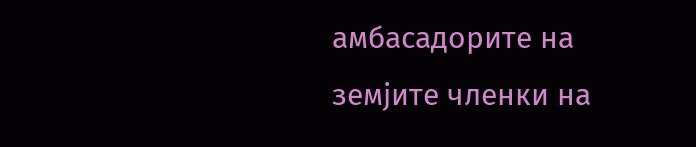амбасадорите на земјите членки на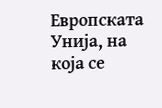Европската Унија, на која се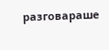разговараше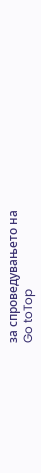за спроведувањето на
Go toTop